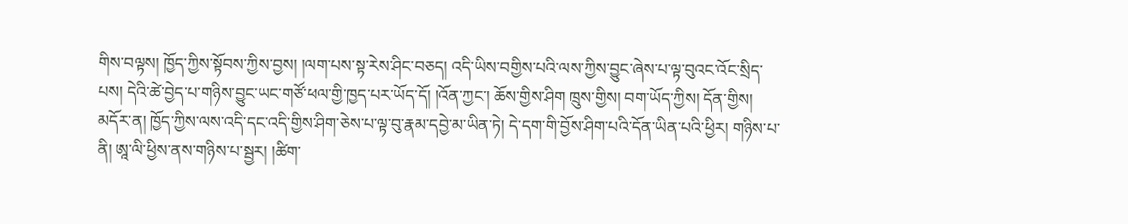གིས་བལྟས། ཁྱོད་ཀྱིས་སྟོབས་ཀྱིས་བྱས། །ལག་པས་སྟ་རེས་ཤིང་བཅད། འདི་ཡིས་བགྱིས་པའི་ལས་ཀྱིས་བྱུང་ཞེས་པ་ལྟ་བུའང་འོང་སྲིད་པས། དེའི་ཚེ་བྱེད་པ་གཉིས་བྱུང་ཡང་གཙོ་ཕལ་གྱི་ཁྱད་པར་ཡོད་དོ། །འོན་ཀྱང་། ཆོས་གྱིས་ཤིག ཁྲུས་གྱིས། བག་ཡོད་ཀྱིས། དོན་གྱིས། མདོར་ན། ཁྱོད་ཀྱིས་ལས་འདི་དང་འདི་གྱིས་ཤིག་ཅེས་པ་ལྟ་བུ་རྣམ་དབྱེ་མ་ཡིན་ཏེ། དེ་དག་གི་བྱོས་ཤིག་པའི་དོན་ཡིན་པའི་ཕྱིར། གཉིས་པ་ནི། ཨཱ་ལི་ཕྱིས་ནས་གཉིས་པ་སྦྱར། །ཚིག་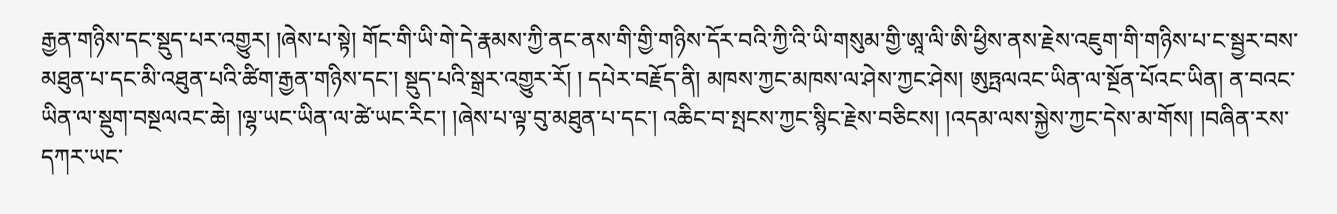རྒྱན་གཉིས་དང་སྡུད་པར་འགྱུར། །ཞེས་པ་སྟེ། གོང་གི་ཡི་གེ་དེ་རྣམས་ཀྱི་ནང་ནས་གི་གྱི་གཉིས་དོར་བའི་ཀྱི་འི་ཡི་གསུམ་གྱི་ཨཱ་ལི་ཨི་ཕྱིས་ནས་རྗེས་འཇུག་གི་གཉིས་པ་ང་སྦྱར་བས་མཐུན་པ་དང་མི་འཐུན་པའི་ཚིག་རྒྱན་གཉིས་དང་། སྡུད་པའི་སྒྲར་འགྱུར་རོ། ། དཔེར་བརྗོད་ནི། མཁས་ཀྱང་མཁས་ལ་ཤེས་ཀྱང་ཤེས། ཨུཏྤལའང་ཡིན་ལ་སྔོན་པོའང་ཡིན། ན་བའང་ཡིན་ལ་སྡུག་བསྔལའང་ཆེ། །ལྷ་ཡང་ཡིན་ལ་ཚེ་ཡང་རིང་། །ཞེས་པ་ལྟ་བུ་མཐུན་པ་དང་། འཆིང་བ་སྤངས་ཀྱང་སྙིང་རྗེས་བཅིངས། །འདམ་ལས་སྐྱེས་ཀྱང་དེས་མ་གོས། །བཞིན་རས་དཀར་ཡང་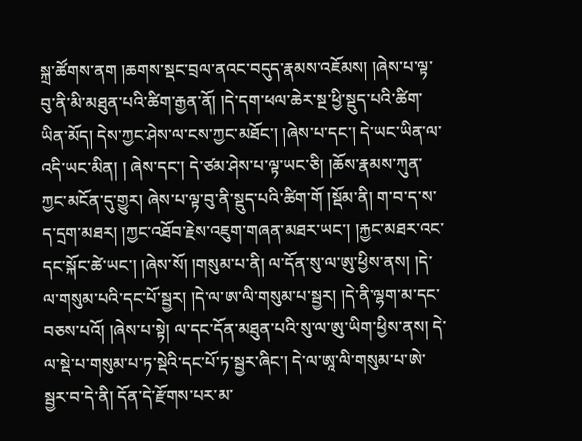སྐྲ་ཚོགས་ནག །ཆགས་སྡང་བྲལ་ནའང་བདུད་རྣམས་འཇོམས། །ཞེས་པ་ལྟ་བུ་ནི་མི་མཐུན་པའི་ཚིག་རྒྱན་ནོ། །དེ་དག་ཕལ་ཆེར་སྔ་ཕྱི་སྡུད་པའི་ཚིག་ཡིན་མོད། དེས་ཀྱང་ཤེས་ལ་ངས་ཀྱང་མཐོང་། །ཞེས་པ་དང་། དེ་ཡང་ཡིན་ལ་འདི་ཡང་མིན། ། ཞེས་དང་། དེ་ཙམ་ཤེས་པ་ལྟ་ཡང་ཅི། །ཆོས་རྣམས་ཀུན་ཀྱང་མངོན་དུ་གྱུར། ཞེས་པ་ལྟ་བུ་ནི་སྡུད་པའི་ཚིག་གོ །སྡོམ་ནི། ག་བ་ད་ས་ད་དྲག་མཐར། །ཀྱང་འཐོབ་རྗེས་འཇུག་གཞན་མཐར་ཡང་། །རྐྱང་མཐར་འང་དང་སྐོང་ཚེ་ཡང་། །ཞེས་སོ། །གསུམ་པ་ནི། ལ་དོན་སུ་ལ་ཨུ་ཕྱིས་ནས། །དེ་ལ་གསུམ་པའི་དང་པོ་སྦྱར། །དེ་ལ་ཨ་ལི་གསུམ་པ་སྦྱར། །དེ་ནི་ལྷག་མ་དང་བཅས་པའོ། །ཞེས་པ་སྟེ། ལ་དང་དོན་མཐུན་པའི་སུ་ལ་ཨུ་ཡིག་ཕྱིས་ནས། དེ་ལ་སྡེ་པ་གསུམ་པ་ཏ་སྡེའི་དང་པོ་ཏ་སྦྱར་ཞིང་། དེ་ལ་ཨཱ་ལི་གསུམ་པ་ཨེ་སྦྱར་བ་དེ་ནི། དོན་དེ་རྫོགས་པར་མ་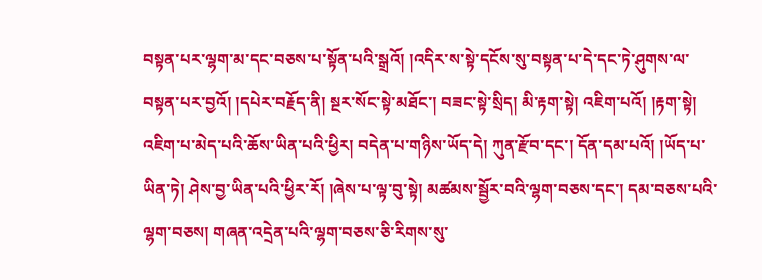བསྟན་པར་ལྷག་མ་དང་བཅས་པ་སྟོན་པའི་སྒྲའོ། །འདིར་ས་སྟེ་དངོས་སུ་བསྟན་པ་དེ་དང་ཏེ་ཤུགས་ལ་བསྟན་པར་བྱའོ། །དཔེར་བརྗོད་ནི། སྔར་སོང་སྟེ་མཐོང་། བཟང་སྟེ་སྲིད། མི་རྟག་སྟེ། འཇིག་པའོ། །རྟག་སྟེ། འཇིག་པ་མེད་པའི་ཆོས་ཡིན་པའི་ཕྱིར། བདེན་པ་གཉིས་ཡོད་དེ། ཀུན་རྫོབ་དང་། དོན་དམ་པའོ། །ཡོད་པ་ཡིན་ཏེ། ཤེས་བྱ་ཡིན་པའི་ཕྱིར་རོ། །ཞེས་པ་ལྟ་བུ་སྟེ། མཚམས་སྦྱོར་བའི་ལྷག་བཅས་དང་། དམ་བཅས་པའི་ལྷག་བཅས། གཞན་འདྲེན་པའི་ལྷག་བཅས་ཅི་རིགས་སུ་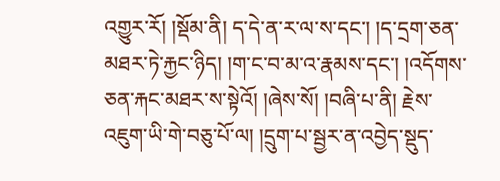འགྱུར་རོ། །སྡོམ་ནི། ད་དེ་ན་ར་ལ་ས་དང་། །ད་དྲག་ཅན་མཐར་ཏེ་རྐྱང་ཉིད། །ག་ང་བ་མ་འ་རྣམས་དང་། །འདོགས་ཅན་རྐང་མཐར་ས་སྟེའོ། །ཞེས་སོ། །བཞི་པ་ནི། རྗེས་འཇུག་ཡི་གེ་བཅུ་པོ་ལ། །དྲུག་པ་སྦྱར་ན་འབྱེད་སྡུད་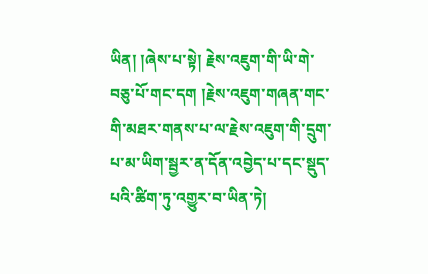ཡིན། །ཞེས་པ་སྟེ། རྗེས་འཇུག་གི་ཡི་གེ་བཅུ་པོ་གང་དག །རྗེས་འཇུག་གཞན་གང་གི་མཐར་གནས་པ་ལ་རྗེས་འཇུག་གི་དྲུག་པ་མ་ཡིག་སྦྱར་ན་དོན་འབྱེད་པ་དང་སྡུད་པའི་ཚིག་ཏུ་འགྱུར་བ་ཡིན་ཏེ།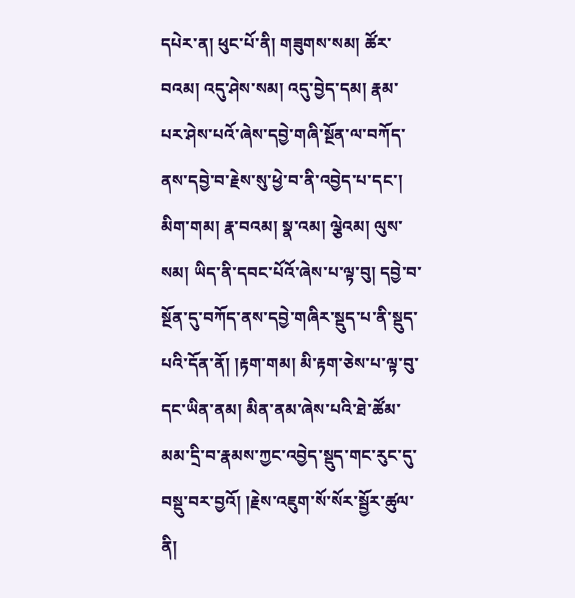དཔེར་ན། ཕུང་པོ་ནི། གཟུགས་སམ། ཚོར་བའམ། འདུ་ཤེས་སམ། འདུ་བྱེད་དམ། རྣམ་པར་ཤེས་པའོ་ཞེས་དབྱེ་གཞི་སྔོན་ལ་བཀོད་ནས་དབྱེ་བ་རྗེས་སུ་ཕྱེ་བ་ནི་འབྱེད་པ་དང་། མིག་གམ། རྣ་བའམ། སྣ་འམ། ལྕེའམ། ལུས་སམ། ཡིད་ནི་དབང་པོའོ་ཞེས་པ་ལྟ་བུ། དབྱེ་བ་སྔོན་དུ་བཀོད་ནས་དབྱེ་གཞིར་སྡུད་པ་ནི་སྡུད་པའི་དོན་ནོ། །རྟག་གམ། མི་རྟག་ཅེས་པ་ལྟ་བུ་དང་ཡིན་ནམ། མིན་ནམ་ཞེས་པའི་ཐེ་ཚོམ་མམ་དྲི་བ་རྣམས་ཀྱང་འབྱེད་སྡུད་གང་རུང་དུ་བསྡུ་བར་བྱའོ། །རྗེས་འཇུག་སོ་སོར་སྦྱོར་ཚུལ་ནི།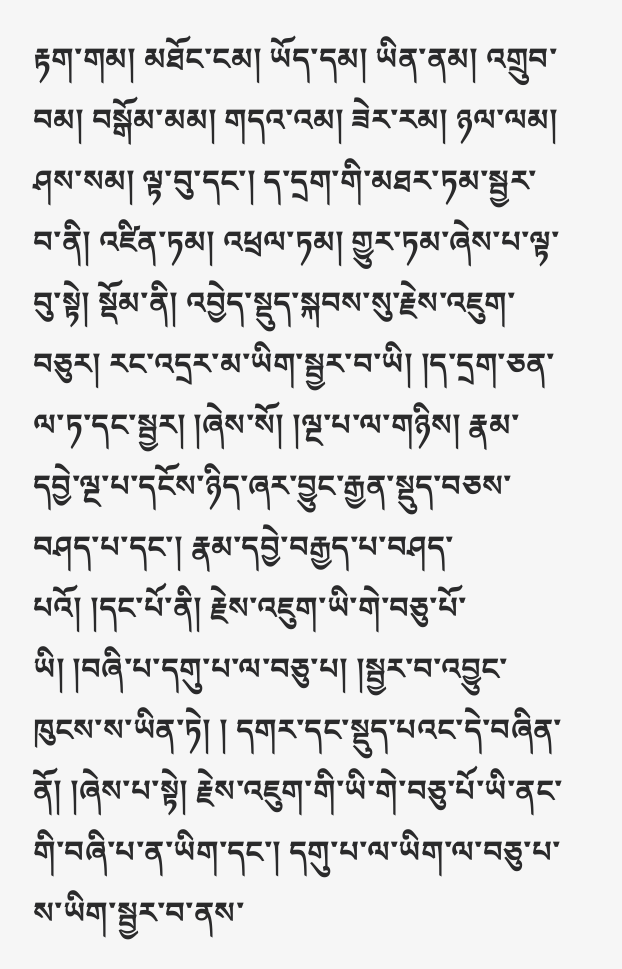རྟག་གམ། མཐོང་ངམ། ཡོད་དམ། ཡིན་ནམ། འགྲུབ་བམ། བསྒོམ་མམ། གདའ་འམ། ཟེར་རམ། ཉལ་ལམ། ཤས་སམ། ལྟ་བུ་དང་། ད་དྲག་གི་མཐར་ཏམ་སྦྱར་བ་ནི། འཛིན་ཏམ། འཕྲལ་ཏམ། གྱུར་ཏམ་ཞེས་པ་ལྟ་བུ་སྟེ། སྡོམ་ནི། འབྱེད་སྡུད་སྐབས་སུ་རྗེས་འཇུག་བཅུར། རང་འདྲར་མ་ཡིག་སྦྱར་བ་ཡི། །ད་དྲག་ཅན་ལ་ཏ་དང་སྦྱར། །ཞེས་སོ། །ལྔ་པ་ལ་གཉིས། རྣམ་དབྱེ་ལྔ་པ་དངོས་ཉིད་ཞར་བྱུང་རྒྱན་སྡུད་བཅས་བཤད་པ་དང་། རྣམ་དབྱེ་བརྒྱད་པ་བཤད་པའོ། །དང་པོ་ནི། རྗེས་འཇུག་ཡི་གེ་བཅུ་པོ་ཡི། །བཞི་པ་དགུ་པ་ལ་བཅུ་པ། །སྦྱར་བ་འབྱུང་ཁུངས་ས་ཡིན་ཏེ། ། དགར་དང་སྡུད་པའང་དེ་བཞིན་ནོ། །ཞེས་པ་སྟེ། རྗེས་འཇུག་གི་ཡི་གེ་བཅུ་པོ་ཡི་ནང་གི་བཞི་པ་ན་ཡིག་དང་། དགུ་པ་ལ་ཡིག་ལ་བཅུ་པ་ས་ཡིག་སྦྱར་བ་ནས་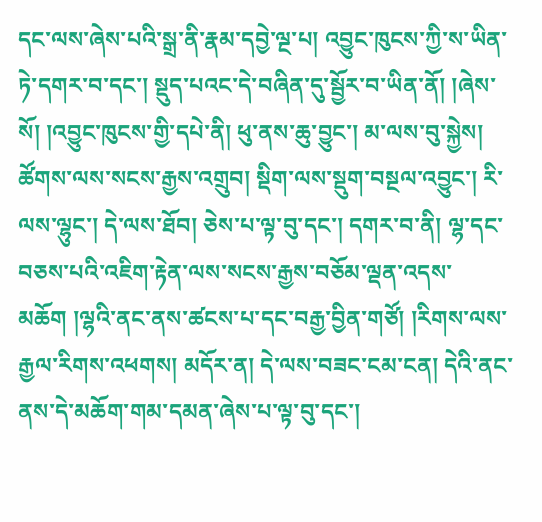དང་ལས་ཞེས་པའི་སྒྲ་ནི་རྣམ་དབྱེ་ལྔ་པ། འབྱུང་ཁུངས་ཀྱི་ས་ཡིན་ཏེ་དགར་བ་དང་། སྡུད་པའང་དེ་བཞིན་དུ་སྦྱོར་བ་ཡིན་ནོ། །ཞེས་སོ། །འབྱུང་ཁུངས་གྱི་དཔེ་ནི། ཕུ་ནས་ཆུ་བྱུང་། མ་ལས་བུ་སྐྱེས། ཚོགས་ལས་སངས་རྒྱས་འགྲུབ། སྡིག་ལས་སྡུག་བསྔལ་འབྱུང་། རི་ལས་ལྷུང་། དེ་ལས་ཐོབ། ཅེས་པ་ལྟ་བུ་དང་། དགར་བ་ནི། ལྷ་དང་བཅས་པའི་འཇིག་རྟེན་ལས་སངས་རྒྱས་བཅོམ་ལྡན་འདས་མཆོག །ལྷའི་ནང་ནས་ཚངས་པ་དང་བརྒྱ་བྱིན་གཙོ། །རིགས་ལས་རྒྱལ་རིགས་འཕགས། མདོར་ན། དེ་ལས་བཟང་ངམ་ངན། དེའི་ནང་ནས་དེ་མཆོག་གམ་དམན་ཞེས་པ་ལྟ་བུ་དང་།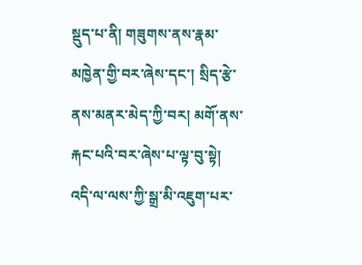སྡུད་པ་ནི། གཟུགས་ནས་རྣམ་མཁྱེན་གྱི་བར་ཞེས་དང་། སྲིད་རྩེ་ནས་མནར་མེད་ཀྱི་བར། མགོ་ནས་རྐང་པའི་བར་ཞེས་པ་ལྟ་བུ་སྟེ། འདི་ལ་ལས་ཀྱི་སྒྲ་མི་འཇུག་པར་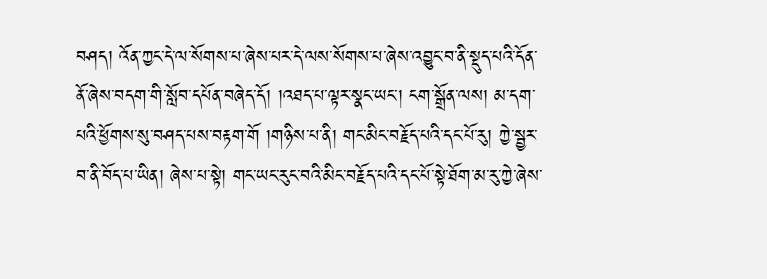བཤད། འོན་ཀྱང་དེ་ལ་སོགས་པ་ཞེས་པར་དེ་ལས་སོགས་པ་ཞེས་འབྱུང་བ་ནི་སྡུད་པའི་དོན་ནོ་ཞེས་བདག་གི་སློབ་དཔོན་བཞེད་དོ། །འཐད་པ་ལྟར་སྣང་ཡང་། ངག་སྒྲོན་ལས། མ་དག་པའི་ཕྱོགས་སུ་བཤད་པས་བརྟག་གོ །གཉིས་པ་ནི། གང་མིང་བརྗོད་པའི་དང་པོ་རུ། ཀྱེ་སྦྱར་བ་ནི་བོད་པ་ཡིན། ཞེས་པ་སྟེ། གང་ཡང་རུང་བའི་མིང་བརྗོད་པའི་དང་པོ་སྟེ་ཐོག་མ་རུ་ཀྱེ་ཞེས་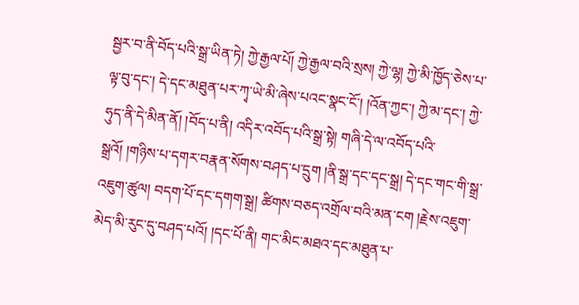སྦྱར་བ་ནི་བོད་པའི་སྒྲ་ཡིན་ཏེ། ཀྱེ་རྒྱལ་པོ། ཀྱེ་རྒྱལ་བའི་སྲས། ཀྱེ་ལྷ། ཀྱེ་མི་ཁྱོད་ཅེས་པ་ལྟ་བུ་དང་། དེ་དང་མཐུན་པར་ཀྭ་ཡེ་མི་ཞེས་པའང་སྣང་ངོ་། །འོན་ཀྱང་། ཀྱེ་མ་དང་། ཀྱེ་ཧུད་ནི་དེ་མིན་ནོ། །བོད་པ་ནི། འདིར་འབོད་པའི་སྒྲ་སྟེ། གཞི་དེ་ལ་འབོད་པའི་སྒྲའོ། །གཉིས་པ་དགར་བརྣན་སོགས་བཤད་པ་དྲུག །ནི་སྒྲ་དང་དང་སྒྲ། དེ་དང་གང་གི་སྒྲ་འཇུག་ཚུལ། བདག་པོ་དང་དགག་སྒྲ། ཚིགས་བཅད་འགྲོལ་བའི་མན་ངག །རྗེས་འཇུག་མེད་མི་རུང་དུ་བཤད་པའོ། །དང་པོ་ནི། གང་མིང་མཐའ་དང་མཐུན་པ་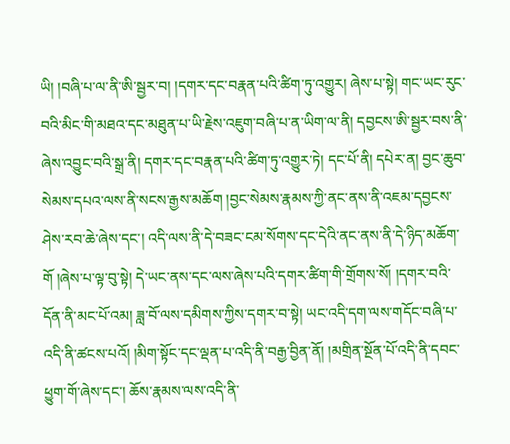ཡི། །བཞི་པ་ལ་ནི་ཨི་སྦྱར་བ། །དགར་དང་བརྣན་པའི་ཚིག་ཏུ་འགྱུར། ཞེས་པ་སྟེ། གང་ཡང་རུང་བའི་མིང་གི་མཐའ་དང་མཐུན་པ་ཡི་རྗེས་འཇུག་བཞི་པ་ན་ཡིག་ལ་ནི། དབྱངས་ཨི་སྦྱར་བས་ནི་ཞེས་འབྱུང་བའི་སྒྲ་ནི། དགར་དང་བརྣན་པའི་ཚིག་ཏུ་འགྱུར་ཏེ། དང་པོ་ནི། དཔེར་ན། བྱང་ཆུབ་སེམས་དཔའ་ལས་ནི་སངས་རྒྱས་མཆོག །བྱང་སེམས་རྣམས་ཀྱི་ནང་ནས་ནི་འཇམ་དབྱངས་ཤེས་རབ་ཆེ་ཞེས་དང་། འདི་ལས་ནི་དེ་བཟང་ངམ་སོགས་དང་དེའི་ནང་ནས་ནི་དེ་ཉིད་མཆོག་གོ །ཞེས་པ་ལྟ་བུ་སྟེ། དེ་ཡང་ནས་དང་ལས་ཞེས་པའི་དགར་ཚིག་གི་གྲོགས་སོ། །དགར་བའི་དོན་ནི་མང་པོ་འམ། ཟླ་བོ་ལས་དམིགས་ཀྱིས་དགར་བ་སྟེ། ཡང་འདི་དག་ལས་གདོང་བཞི་པ་འདི་ནི་ཚངས་པའོ། །མིག་སྟོང་དང་ལྡན་པ་འདི་ནི་བརྒྱ་བྱིན་ནོ། །མགྲིན་སྔོན་པོ་འདི་ནི་དབང་ཕྱུག་གོ་ཞེས་དང་། ཆོས་རྣམས་ལས་འདི་ནི་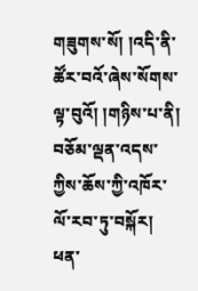གཟུགས་སོ། །འདི་ནི་ཚོར་བའོ་ཞེས་སོགས་ལྟ་བུའོ། །གཉིས་པ་ནི། བཅོམ་ལྡན་འདས་ཀྱིས་ཆོས་ཀྱི་འཁོར་ལོ་རབ་ཏུ་བསྐོར། ཕན་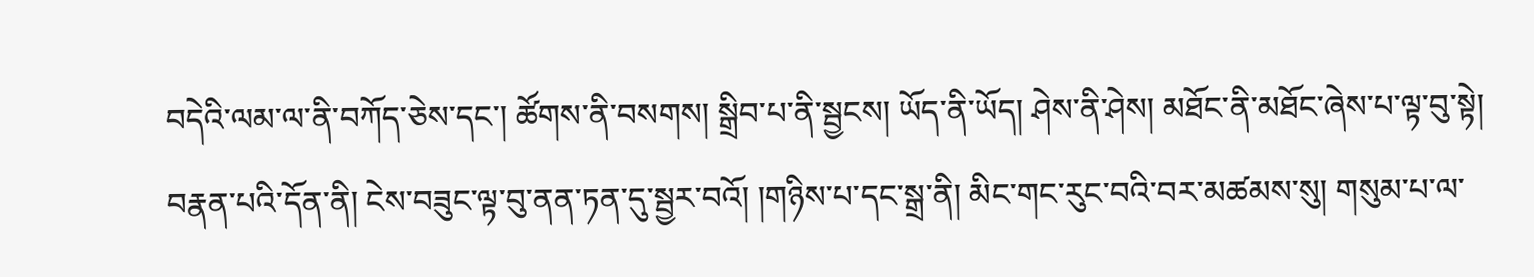བདེའི་ལམ་ལ་ནི་བཀོད་ཅེས་དང་། ཚོགས་ནི་བསགས། སྒྲིབ་པ་ནི་སྦྱངས། ཡོད་ནི་ཡོད། ཤེས་ནི་ཤེས། མཐོང་ནི་མཐོང་ཞེས་པ་ལྟ་བུ་སྟེ། བརྣན་པའི་དོན་ནི། ངེས་བཟུང་ལྟ་བུ་ནན་ཏན་དུ་སྦྱར་བའོ། །གཉིས་པ་དང་སྒྲ་ནི། མིང་གང་རུང་བའི་བར་མཚམས་སུ། གསུམ་པ་ལ་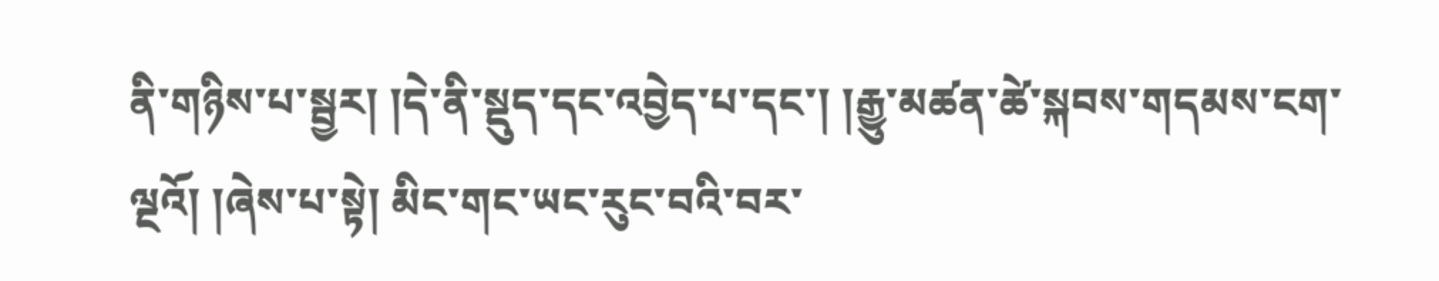ནི་གཉིས་པ་སྦྱར། །དེ་ནི་སྡུད་དང་འབྱེད་པ་དང་། །རྒྱུ་མཚན་ཚེ་སྐབས་གདམས་ངག་ལྔའོ། །ཞེས་པ་སྟེ། མིང་གང་ཡང་རུང་བའི་བར་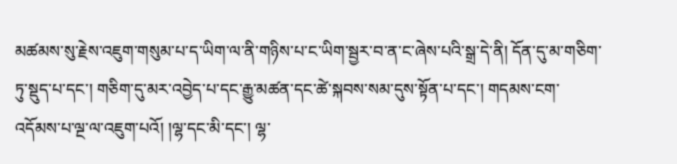མཚམས་སུ་རྗེས་འཇུག་གསུམ་པ་ད་ཡིག་ལ་ནི་གཉིས་པ་ང་ཡིག་སྦྱར་བ་ན་ང་ཞེས་པའི་སྒྲ་དེ་ནི། དོན་དུ་མ་གཅིག་ཏུ་སྡུད་པ་དང་། གཅིག་དུ་མར་འབྱེད་པ་དང་རྒྱུ་མཚན་དང་ཚེ་སྐབས་སམ་དུས་སྟོན་པ་དང་། གདམས་ངག་འདོམས་པ་ལྔ་ལ་འཇུག་པའོ། །ལྷ་དང་མི་དང་། ལྷ་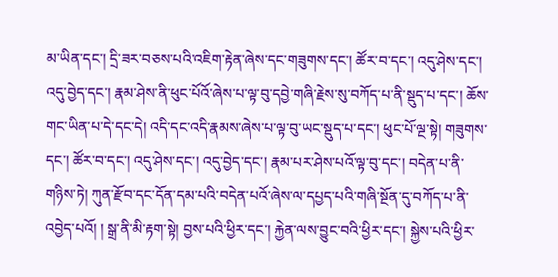མ་ཡིན་དང་། དྲི་ཟར་བཅས་པའི་འཇིག་རྟེན་ཞེས་དང་གཟུགས་དང་། ཚོར་བ་དང་། འདུ་ཤེས་དང་། འདུ་བྱེད་དང་། རྣམ་ཤེས་ནི་ཕུང་པོའོ་ཞེས་པ་ལྟ་བུ་དབྱེ་གཞི་རྗེས་སུ་བཀོད་པ་ནི་སྡུད་པ་དང་། ཆོས་གང་ཡིན་པ་དེ་དང་དེ། འདི་དང་འདི་རྣམས་ཞེས་པ་ལྟ་བུ་ཡང་སྡུད་པ་དང་། ཕུང་པོ་ལྔ་སྟེ། གཟུགས་དང་། ཚོར་བ་དང་། འདུ་ཤེས་དང་། འདུ་བྱེད་དང་། རྣམ་པར་ཤེས་པའོ་ལྟ་བུ་དང་། བདེན་པ་ནི་གཉིས་ཏེ། ཀུན་རྫོབ་དང་དོན་དམ་པའི་བདེན་པའོ་ཞེས་ལ་དཔྱད་པའི་གཞི་སྔོན་དུ་བཀོད་པ་ནི་འབྱེད་པའོ། ། སྒྲ་ནི་མི་རྟག་སྟེ། བྱས་པའི་ཕྱིར་དང་། རྐྱེན་ལས་བྱུང་བའི་ཕྱིར་དང་། སྐྱེས་པའི་ཕྱིར་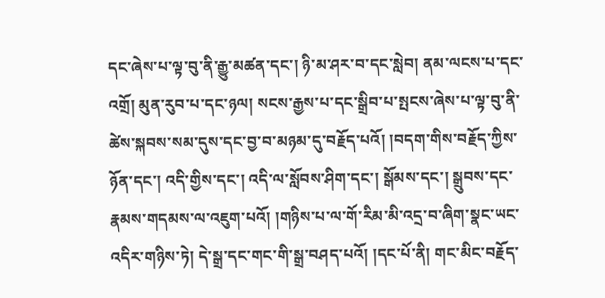དང་ཞེས་པ་ལྟ་བུ་ནི་རྒྱུ་མཚན་དང་། ཉི་མ་ཤར་བ་དང་སླེབ། ནམ་ལངས་པ་དང་འགྲོ། མུན་རུབ་པ་དང་ཉལ། སངས་རྒྱས་པ་དང་སྒྲིབ་པ་སྤངས་ཞེས་པ་ལྟ་བུ་ནི་ཚེས་སྐབས་སམ་དུས་དང་བྱ་བ་མཉམ་དུ་བརྗོད་པའོ། །བདག་གིས་བརྗོད་ཀྱིས་ཉོན་དང་། འདི་གྱིས་དང་། འདི་ལ་སློབས་ཤིག་དང་། སྒོམས་དང་། སྒྲུབས་དང་རྣམས་གདམས་ལ་འཇུག་པའོ། །གཉིས་པ་ལ་གོ་རིམ་མི་འདྲ་བ་ཞིག་སྣང་ཡང་འདིར་གཉིས་ཏེ། དེ་སྒྲ་དང་གང་གི་སྒྲ་བཤད་པའོ། །དང་པོ་ནི། གང་མིང་བརྗོད་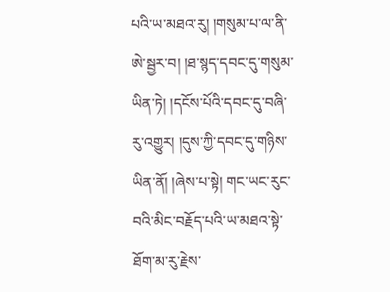པའི་ཡ་མཐའ་རུ། །གསུམ་པ་ལ་ནི་ཨེ་སྦྱར་བ། །ཐ་སྙད་དབང་དུ་གསུམ་ཡིན་ཏེ། །དངོས་པོའི་དབང་དུ་བཞི་རུ་འགྱུར། །དུས་ཀྱི་དབང་དུ་གཉིས་ཡིན་ནོ། །ཞེས་པ་སྟེ། གང་ཡང་རུང་བའི་མིང་བརྗོད་པའི་ཡ་མཐའ་སྟེ་ཐོག་མ་རུ་རྗེས་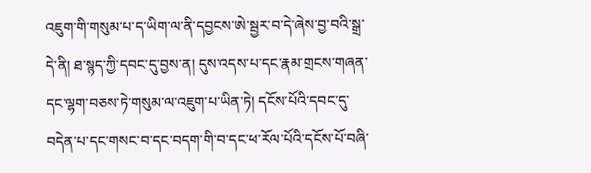འཇུག་གི་གསུམ་པ་ད་ཡིག་ལ་ནི་དབྱངས་ཨེ་སྦྱར་བ་དེ་ཞེས་བྱ་བའི་སྒྲ་དེ་ནི། ཐ་སྙད་ཀྱི་དབང་དུ་བྱས་ན། དུས་འདས་པ་དང་རྣམ་གྲངས་གཞན་དང་ལྷག་བཅས་ཏེ་གསུམ་ལ་འཇུག་པ་ཡིན་ཏེ། དངོས་པོའི་དབང་དུ་བདེན་པ་དང་གསང་བ་དང་བདག་གི་བ་དང་ཕ་རོལ་པོའི་དངོས་པོ་བཞི་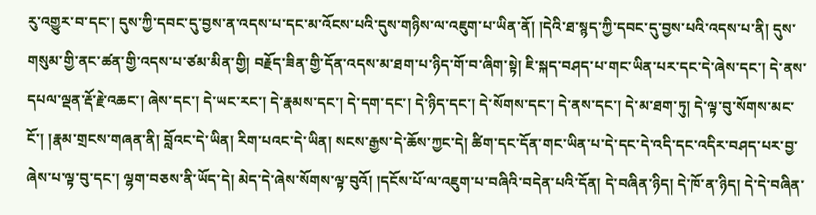རུ་འགྱུར་བ་དང་། དུས་ཀྱི་དབང་དུ་བྱས་ན་འདས་པ་དང་མ་འོངས་པའི་དུས་གཉིས་ལ་འཇུག་པ་ཡིན་ནོ། །དེའི་ཐ་སྙད་ཀྱི་དབང་དུ་བྱས་པའི་འདས་པ་ནི། དུས་གསུམ་གྱི་ནང་ཚན་གྱི་འདས་པ་ཙམ་མིན་གྱི། བརྗོད་ཟིན་གྱི་དོན་འདས་མ་ཐག་པ་ཉིད་གོ་བ་ཞིག་སྟེ། ཇི་སྐད་བཤད་པ་གང་ཡིན་པར་དང་དེ་ཞེས་དང་། དེ་ནས་དཔལ་ལྡན་རྡོ་རྗེ་འཆང་། ཞེས་དང་། དེ་ཡང་རང་། དེ་རྣམས་དང་། དེ་དག་དང་། དེ་ཉིད་དང་། དེ་སོགས་དང་། དེ་ནས་དང་། དེ་མ་ཐག་ཏུ། དེ་ལྟ་བུ་སོགས་མང་ངོ་། །རྣམ་གྲངས་གཞན་ནི། བློའང་དེ་ཡིན། རིག་པའང་དེ་ཡིན། སངས་རྒྱས་དེ་ཆོས་ཀྱང་དེ། ཚིག་དང་དོན་གང་ཡིན་པ་དེ་དང་དེ་འདི་དང་འདིར་བཤད་པར་བྱ་ཞེས་པ་ལྟ་བུ་དང་། ལྷག་བཅས་ནི་ཡོད་དེ། མེད་དེ་ཞེས་སོགས་ལྟ་བུའོ། །དངོས་པོ་ལ་འཇུག་པ་བཞིའི་བདེན་པའི་དོན། དེ་བཞིན་ཉིད། དེ་ཁོ་ན་ཉིད། དེ་དེ་བཞིན་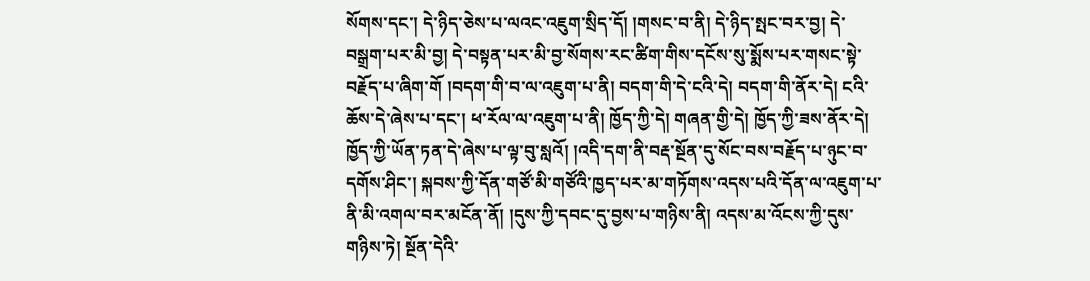སོགས་དང་། དེ་ཉིད་ཅེས་པ་ལའང་འཇུག་སྲིད་དོ། །གསང་བ་ནི། དེ་ཉིད་སྤང་བར་བྱ། དེ་བསྒྲག་པར་མི་བྱ། དེ་བསྟན་པར་མི་བྱ་སོགས་རང་ཚིག་གིས་དངོས་སུ་སྨོས་པར་གསང་སྟེ་བརྗོད་པ་ཞིག་གོ །བདག་གི་བ་ལ་འཇུག་པ་ནི། བདག་གི་དེ་ངའི་དེ། བདག་གི་ནོར་དེ། ངའི་ཆོས་དེ་ཞེས་པ་དང་། ཕ་རོལ་ལ་འཇུག་པ་ནི། ཁྱོད་ཀྱི་དེ། གཞན་གྱི་དེ། ཁྱོད་ཀྱི་ཟས་ནོར་དེ། ཁྱོད་ཀྱི་ཡོན་ཏན་དེ་ཞེས་པ་ལྟ་བུ་སླའོ། །འདི་དག་ནི་བརྡ་སྔོན་དུ་སོང་བས་བརྗོད་པ་ཉུང་བ་དགོས་ཤིང་། སྐབས་ཀྱི་དོན་གཙོ་མི་གཙོའི་ཁྱད་པར་མ་གཏོགས་འདས་པའི་དོན་ལ་འཇུག་པ་ནི་མི་འགལ་བར་མངོན་ནོ། །དུས་ཀྱི་དབང་དུ་བྱས་པ་གཉིས་ནི། འདས་མ་འོངས་ཀྱི་དུས་གཉིས་ཏེ། སྔོན་དེའི་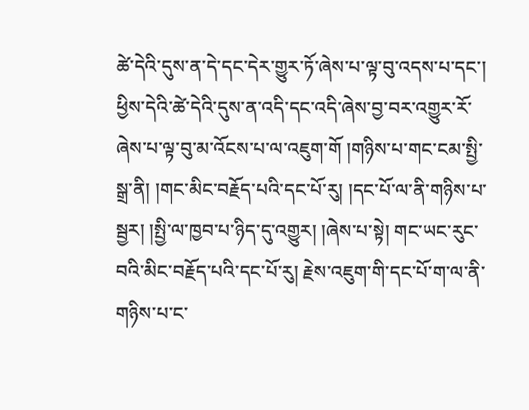ཚེ་དེའི་དུས་ན་དེ་དང་དེར་གྱུར་ཏོ་ཞེས་པ་ལྟ་བུ་འདས་པ་དང་། ཕྱིས་དེའི་ཚེ་དེའི་དུས་ན་འདི་དང་འདི་ཞེས་བྱ་བར་འགྱུར་རོ་ཞེས་པ་ལྟ་བུ་མ་འོངས་པ་ལ་འཇུག་གོ །གཉིས་པ་གང་ངམ་སྤྱི་སྒྲ་ནི། །གང་མིང་བརྗོད་པའི་དང་པོ་རུ། །དང་པོ་ལ་ནི་གཉིས་པ་སྦྱར། །སྤྱི་ལ་ཁྱབ་པ་ཉིད་དུ་འགྱུར། །ཞེས་པ་སྟེ། གང་ཡང་རུང་བའི་མིང་བརྗོད་པའི་དང་པོ་རུ། རྗེས་འཇུག་གི་དང་པོ་ག་ལ་ནི་གཉིས་པ་ང་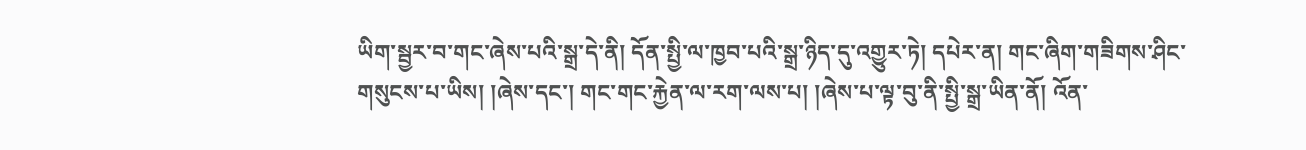ཡིག་སྦྱར་བ་གང་ཞེས་པའི་སྒྲ་དེ་ནི། དོན་སྤྱི་ལ་ཁྱབ་པའི་སྒྲ་ཉིད་དུ་འགྱུར་ཏེ། དཔེར་ན། གང་ཞིག་གཟིགས་ཤིང་གསུངས་པ་ཡིས། །ཞེས་དང་། གང་གང་རྐྱེན་ལ་རག་ལས་པ། །ཞེས་པ་ལྟ་བུ་ནི་སྤྱི་སྒྲ་ཡིན་ནོ། འོན་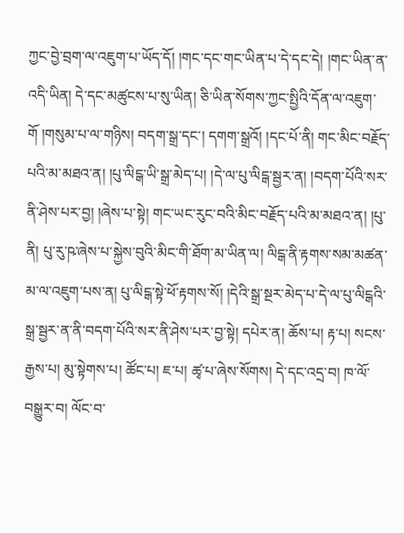ཀྱང་བྱེ་བྲག་ལ་འཇུག་པ་ཡོད་དོ། །གང་དང་གང་ཡིན་པ་དེ་དང་དེ། །གང་ཡིན་ན་འདི་ཡིན། དེ་དང་མཚུངས་པ་སུ་ཡིན། ཅི་ཡིན་སོགས་ཀྱང་སྤྱིའི་དོན་ལ་འཇུག་གོ །གསུམ་པ་ལ་གཉིས། བདག་སྒྲ་དང་། དགག་སྒྲའོ། །དང་པོ་ནི། གང་མིང་བརྗོད་པའི་མ་མཐའ་ན། །པུ་ལིངྒ་ཡི་སྒྲ་མེད་པ། །དེ་ལ་པུ་ལིངྒ་སྦྱར་ན། །བདག་པོའི་སར་ནི་ཤེས་པར་བྱ། །ཞེས་པ་སྟེ། གང་ཡང་རུང་བའི་མིང་བརྗོད་པའི་མ་མཐའ་ན། །པུ་ནི། པུ་རུ་ཥ་ཞེས་པ་སྐྱེས་བུའི་མིང་གི་ཐོག་མ་ཡིན་ལ། ལིངྒ་ནི་རྟགས་སམ་མཚན་མ་ལ་འཇུག་པས་ན། པུ་ལིངྒ་སྟེ་ཕོ་རྟགས་སོ། །དེའི་སྒྲ་སྔར་མེད་པ་དེ་ལ་པུ་ལིངྒའི་སྒྲ་སྦྱར་ན་ནི་བདག་པོའི་སར་ནི་ཤེས་པར་བྱ་སྟེ། དཔེར་ན། ཆོས་པ། རྟ་པ། སངས་རྒྱས་པ། མུ་སྟེགས་པ། ཚོང་པ། ཇ་པ། ཚྭ་པ་ཞེས་སོགས། དེ་དང་འདྲ་བ། ཁ་ལོ་བསྒྱུར་བ། ལོང་བ་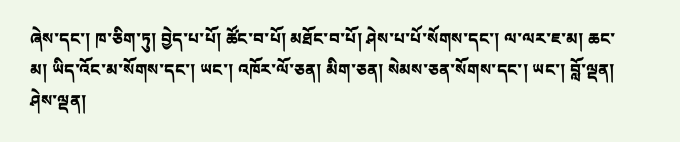ཞེས་དང་། ཁ་ཅིག་ཏུ། བྱེད་པ་པོ། ཚོང་བ་པོ། མཐོང་བ་པོ། ཤེས་པ་པོ་སོགས་དང་། ལ་ལར་ཇ་མ། ཆང་མ། ཡིད་འོང་མ་སོགས་དང་། ཡང་། འཁོར་ལོ་ཅན། མིག་ཅན། སེམས་ཅན་སོགས་དང་། ཡང་། བློ་ལྡན། ཤེས་ལྡན།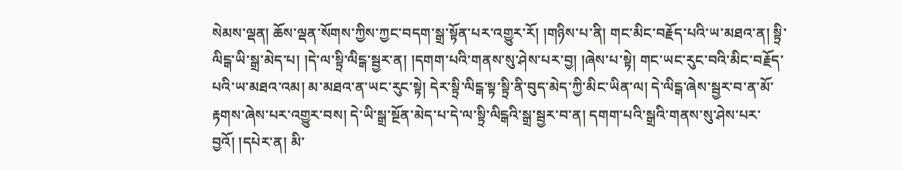སེམས་ལྡན། ཆོས་ལྡན་སོགས་ཀྱིས་ཀྱང་བདག་སྒྲ་སྟོན་པར་འགྱུར་རོ། །གཉིས་པ་ནི། གང་མིང་བརྗོད་པའི་ཡ་མཐའ་ན། སྟྲི་ལིངྒ་ཡི་སྒྲ་མེད་པ། །དེ་ལ་སྟྲི་ལིངྒ་སྦྱར་ན། །དགག་པའི་གནས་སུ་ཤེས་པར་བྱ། །ཞེས་པ་སྟེ། གང་ཡང་རུང་བའི་མིང་བརྗོད་པའི་ཡ་མཐའ་འམ། མ་མཐའ་ན་ཡང་རུང་སྟེ། དེར་སྟྲི་ལིངྒ་སྟ་སྟྲི་ནི་བུད་མེད་ཀྱི་མིང་ཡིན་ལ། དེ་ལིངྒ་ཞེས་སྦྱར་བ་ན་མོ་རྟགས་ཞེས་པར་འགྱུར་བས། དེ་ཡི་སྒྲ་སྔོན་མེད་པ་དེ་ལ་སྟྲི་ལིངྒའི་སྒྲ་སྦྱར་བ་ན། དགག་པའི་སྒྲའི་གནས་སུ་ཤེས་པར་བྱའོ། །དཔེར་ན། མི་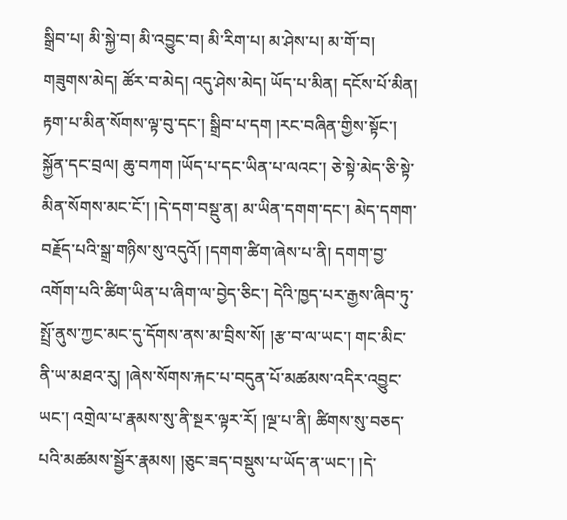སྒྲིབ་པ། མི་སྐྱེ་བ། མི་འབྱུང་བ། མི་རིག་པ། མ་ཤེས་པ། མ་གོ་བ། གཟུགས་མེད། ཚོར་བ་མེད། འདུ་ཤེས་མེད། ཡོད་པ་མིན། དངོས་པོ་མིན། རྟག་པ་མིན་སོགས་ལྟ་བུ་དང་། སྒྲིབ་པ་དག །རང་བཞིན་གྱིས་སྟོང་། སྐྱོན་དང་བྲལ། ཆུ་བཀག །ཡོད་པ་དང་ཡིན་པ་ལའང་། ཅེ་སྟེ་མེད་ཅི་སྟེ་མིན་སོགས་མང་ངོ་། །དེ་དག་བསྡུ་ན། མ་ཡིན་དགག་དང་། མེད་དགག་བརྗོད་པའི་སྒྲ་གཉིས་སུ་འདུའོ། །དགག་ཚིག་ཞེས་པ་ནི། དགག་བྱ་འགོག་པའི་ཚིག་ཡིན་པ་ཞིག་ལ་བྱེད་ཅིང་། དེའི་ཁྱད་པར་རྒྱས་ཞིབ་ཏུ་སྤྲོ་ནུས་ཀྱང་མང་དུ་དོགས་ནས་མ་བྲིས་སོ། །རྩ་བ་ལ་ཡང་། གང་མིང་ནི་ཡ་མཐའ་རུ། །ཞེས་སོགས་རྐང་པ་བདུན་པོ་མཚམས་འདིར་འབྱུང་ཡང་། འགྲེལ་པ་རྣམས་སུ་ནི་སྔར་ལྟར་རོ། །ལྔ་པ་ནི། ཚིགས་སུ་བཅད་པའི་མཚམས་སྦྱོར་རྣམས། །ཅུང་ཟད་བསྡུས་པ་ཡོད་ན་ཡང་། །དེ་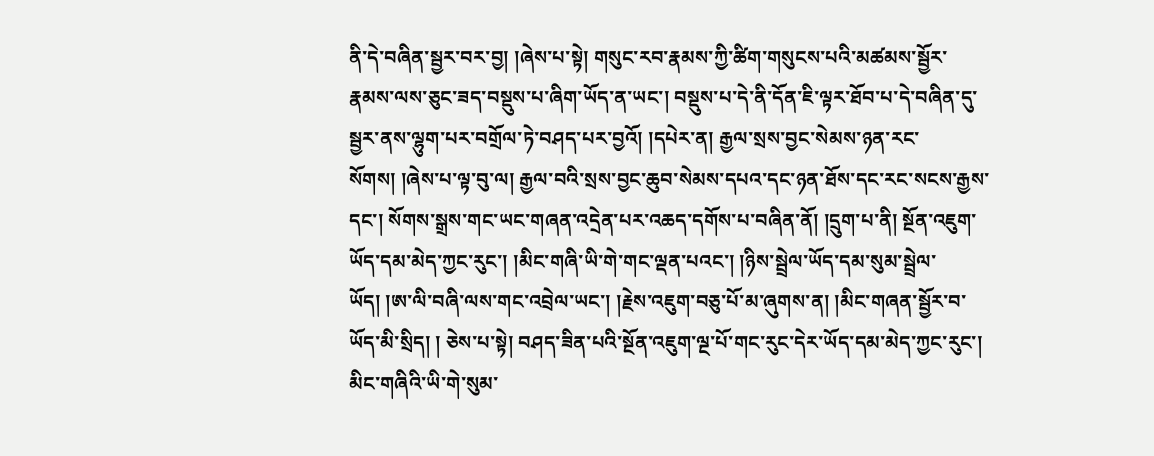ནི་དེ་བཞིན་སྦྱར་བར་བྱ། །ཞེས་པ་སྟེ། གསུང་རབ་རྣམས་ཀྱི་ཚིག་གསུངས་པའི་མཚམས་སྦྱོར་རྣམས་ལས་ཅུང་ཟད་བསྡུས་པ་ཞིག་ཡོད་ན་ཡང་། བསྡུས་པ་དེ་ནི་དོན་ཇི་ལྟར་ཐོབ་པ་དེ་བཞིན་དུ་སྦྱར་ནས་ལྷུག་པར་བགྲོལ་ཏེ་བཤད་པར་བྱའོ། །དཔེར་ན། རྒྱལ་སྲས་བྱང་སེམས་ཉན་རང་སོགས། །ཞེས་པ་ལྟ་བུ་ལ། རྒྱལ་བའི་སྲས་བྱང་ཆུབ་སེམས་དཔའ་དང་ཉན་ཐོས་དང་རང་སངས་རྒྱས་དང་། སོགས་སྒྲས་གང་ཡང་གཞན་འདྲེན་པར་འཆད་དགོས་པ་བཞིན་ནོ། །དྲུག་པ་ནི། སྔོན་འཇུག་ཡོད་དམ་མེད་ཀྱང་རུང་། །མིང་གཞི་ཡི་གེ་གང་ལྡན་པའང་། །ཉིས་སྦྲེལ་ཡོད་དམ་སུམ་སྦྲེལ་ཡོད། །ཨ་ལི་བཞི་ལས་གང་འབྲེལ་ཡང་། །རྗེས་འཇུག་བཅུ་པོ་མ་ཞུགས་ན། །མིང་གཞན་སྦྱོར་བ་ཡོད་མི་སྲིད། ། ཅེས་པ་སྟེ། བཤད་ཟིན་པའི་སྔོན་འཇུག་ལྔ་པོ་གང་རུང་དེར་ཡོད་དམ་མེད་ཀྱང་རུང་། མིང་གཞིའི་ཡི་གེ་སུམ་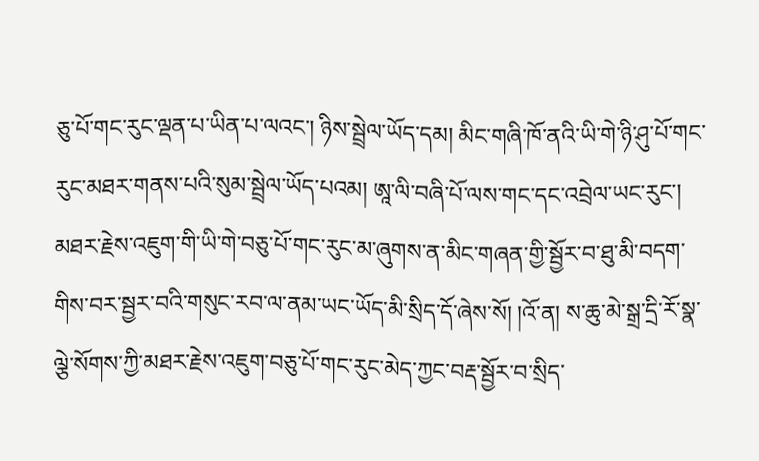ཅུ་པོ་གང་རུང་ལྡན་པ་ཡིན་པ་ལའང་། ཉིས་སྦྲེལ་ཡོད་དམ། མིང་གཞི་ཁོ་ནའི་ཡི་གེ་ཉི་ཤུ་པོ་གང་རུང་མཐར་གནས་པའི་སུམ་སྦྲེལ་ཡོད་པའམ། ཨཱ་ལི་བཞི་པོ་ལས་གང་དང་འབྲེལ་ཡང་རུང་། མཐར་རྗེས་འཇུག་གི་ཡི་གེ་བཅུ་པོ་གང་རུང་མ་ཞུགས་ན་མིང་གཞན་གྱི་སྦྱོར་བ་ཐུ་མི་བདག་གིས་བར་སྦྱར་བའི་གསུང་རབ་ལ་ནམ་ཡང་ཡོད་མི་སྲིད་དོ་ཞེས་སོ། །འོ་ན། ས་ཆུ་མེ་སྒྲ་དྲི་རོ་སྣ་ལྕེ་སོགས་ཀྱི་མཐར་རྗེས་འཇུག་བཅུ་པོ་གང་རུང་མེད་ཀྱང་བརྡ་སྦྱོར་བ་སྲིད་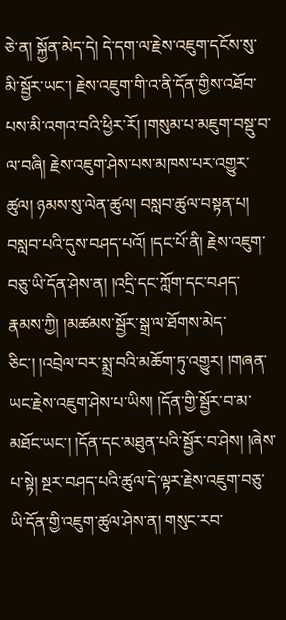ཅེ་ན། སྐྱོན་མེད་དེ། དེ་དག་ལ་རྗེས་འཇུག་དངོས་སུ་མི་སྦྱོར་ཡང་། རྗེས་འཇུག་གི་འ་ནི་དོན་གྱིས་འཐོབ་པས་མི་འགའ་བའི་ཕྱིར་རོ། །གསུམ་པ་མཇུག་བསྡུ་བ་ལ་བཞི། རྗེས་འཇུག་ཤེས་པས་མཁས་པར་འགྱུར་ཚུལ། ཉམས་སུ་ལེན་ཚུལ། བསླབ་ཚུལ་བསྟན་པ། བསླབ་པའི་དུས་བཤད་པའོ། །དང་པོ་ནི། རྗེས་འཇུག་བཅུ་ཡི་དོན་ཤེས་ན། །འདྲི་དང་ཀློག་དང་བཤད་རྣམས་ཀྱི། །མཚམས་སྦྱོར་སྒྲ་ལ་ཐོགས་མེད་ཅིང་། །འབྲེལ་བར་སྨྲ་བའི་མཆོག་ཏུ་འགྱུར། །གཞན་ཡང་རྗེས་འཇུག་ཤེས་པ་ཡིས། །དོན་གྱི་སྦྱོར་བ་མ་མཐོང་ཡང་། །དོན་དང་མཐུན་པའི་སྦྱོར་བ་ཤེས། །ཞེས་པ་སྟེ། སྔར་བཤད་པའི་ཚུལ་དེ་ལྟར་རྗེས་འཇུག་བཅུ་ཡི་དོན་གྱི་འཇུག་ཚུལ་ཤེས་ན། གསུང་རབ་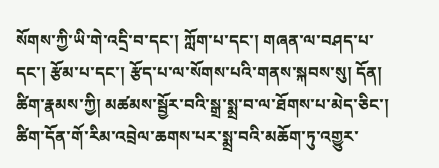སོགས་ཀྱི་ཡི་གེ་འདྲི་བ་དང་། ཀློག་པ་དང་། གཞན་ལ་བཤད་པ་དང་། རྩོམ་པ་དང་། རྩོད་པ་ལ་སོགས་པའི་གནས་སྐབས་སུ། དོན། ཚིག་རྣམས་ཀྱི། མཚམས་སྦྱོར་བའི་སྒྲ་སྨྲ་བ་ལ་ཐོགས་པ་མེད་ཅིང་། ཚིག་དོན་གོ་རིམ་འབྲེལ་ཆགས་པར་སྨྲ་བའི་མཆོག་ཏུ་འགྱུར་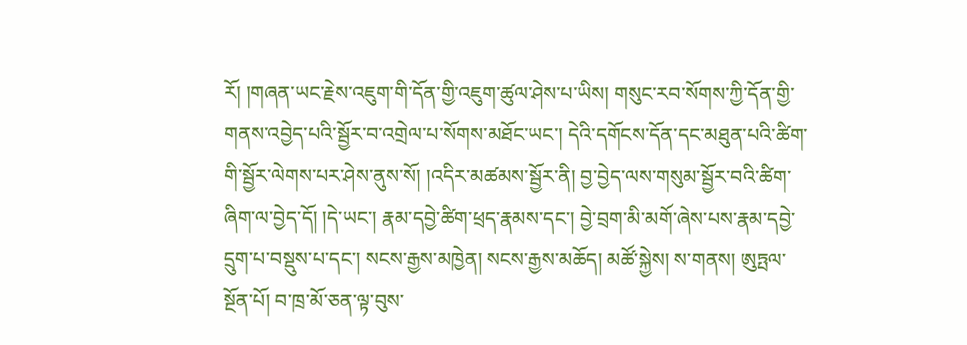རོ། །གཞན་ཡང་རྗེས་འཇུག་གི་དོན་གྱི་འཇུག་ཚུལ་ཤེས་པ་ཡིས། གསུང་རབ་སོགས་ཀྱི་དོན་གྱི་གནས་འབྱེད་པའི་སྦྱོར་བ་འགྲེལ་པ་སོགས་མཐོང་ཡང་། དེའི་དགོངས་དོན་དང་མཐུན་པའི་ཚིག་གི་སྦྱོར་ལེགས་པར་ཤེས་ནུས་སོ། །འདིར་མཚམས་སྦྱོར་ནི། བྱ་བྱེད་ལས་གསུམ་སྦྱོར་བའི་ཚིག་ཞིག་ལ་བྱེད་དོ། །དེ་ཡང་། རྣམ་དབྱེ་ཚིག་ཕྲད་རྣམས་དང་། བྱེ་བྲག་མི་མགོ་ཞེས་པས་རྣམ་དབྱེ་དྲུག་པ་བསྡུས་པ་དང་། སངས་རྒྱས་མཁྱེན། སངས་རྒྱས་མཆོད། མཚོ་སྐྱེས། ས་གནས། ཨུཏྤལ་སྔོན་པོ། བ་ཁྲ་མོ་ཅན་ལྟ་བུས་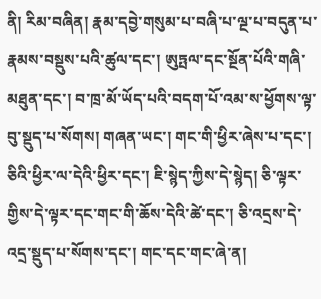ནི། རིམ་བཞིན། རྣམ་དབྱེ་གསུམ་པ་བཞི་པ་ལྔ་པ་བདུན་པ་རྣམས་བསྡུས་པའི་ཚུལ་དང་། ཨུཏྤལ་དང་སྔོན་པོའི་གཞི་མཐུན་དང་། བ་ཁྲ་མོ་ཡོད་པའི་བདག་པོ་འམ་ས་ཕྱོགས་ལྟ་བུ་སྡུད་པ་སོགས། གཞན་ཡང་། གང་གི་ཕྱིར་ཞེས་པ་དང་། ཅིའི་ཕྱིར་ལ་དེའི་ཕྱིར་དང་། ཇི་སྙེད་ཀྱིས་དེ་སྙེད། ཅི་ལྟར་གྱིས་དེ་ལྟར་དང་གང་གི་ཆོས་དེའི་ཚེ་དང་། ཅི་འདྲས་དེ་འདྲ་སྡུད་པ་སོགས་དང་། གང་དང་གང་ཞེ་ན།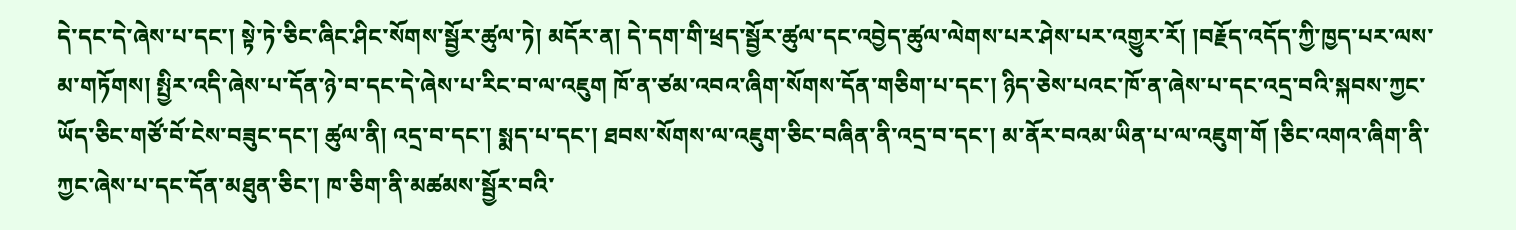དེ་དང་དེ་ཞེས་པ་དང་། སྟེ་ཏེ་ཅིང་ཞིང་ཤིང་སོགས་སྦྱོར་ཚུལ་ཏེ། མདོར་ན། དེ་དག་གི་ཕྲད་སྦྱོར་ཚུལ་དང་འབྱེད་ཚུལ་ལེགས་པར་ཤེས་པར་འགྱུར་རོ། །བརྗོད་འདོད་ཀྱི་ཁྱད་པར་ལས་མ་གཏོགས། སྤྱིར་འདི་ཞེས་པ་དོན་ཉེ་བ་དང་དེ་ཞེས་པ་རིང་བ་ལ་འཇུག ཁོ་ན་ཙམ་འབའ་ཞིག་སོགས་དོན་གཅིག་པ་དང་། ཉིད་ཅེས་པའང་ཁོ་ན་ཞེས་པ་དང་འདྲ་བའི་སྐབས་ཀྱང་ཡོད་ཅིང་གཙོ་བོ་ངེས་བཟུང་དང་། ཚུལ་ནི། འདྲ་བ་དང་། སྨད་པ་དང་། ཐབས་སོགས་ལ་འཇུག་ཅིང་བཞིན་ནི་འདྲ་བ་དང་། མ་ནོར་བའམ་ཡིན་པ་ལ་འཇུག་གོ །ཅིང་འགའ་ཞིག་ནི་ཀྱང་ཞེས་པ་དང་དོན་མཐུན་ཅིང་། ཁ་ཅིག་ནི་མཚམས་སྦྱོར་བའི་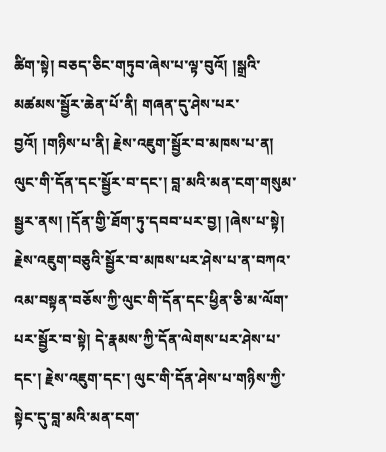ཚིག་སྟེ། བཅད་ཅིང་གཏུབ་ཞེས་པ་ལྟ་བུའོ། །སྒྲའི་མཚམས་སྦྱོར་ཆེན་པོ་ནི། གཞན་དུ་ཤེས་པར་བྱའོ། །གཉིས་པ་ནི། རྗེས་འཇུག་སྦྱོར་བ་མཁས་པ་ན། ལུང་གི་དོན་དང་སྦྱོར་བ་དང་། བླ་མའི་མན་ངག་གསུམ་སྦྱར་ནས། །དོན་གྱི་ཐོག་ཏུ་དབབ་པར་བྱ། །ཞེས་པ་སྟེ། རྗེས་འཇུག་བཅུའི་སྦྱོར་བ་མཁས་པར་ཤེས་པ་ན་བཀའ་འམ་བསྟན་བཅོས་ཀྱི་ལུང་གི་དོན་དང་ཕྱིན་ཅི་མ་ལོག་པར་སྦྱོར་བ་སྟེ། དེ་རྣམས་ཀྱི་དོན་ལེགས་པར་ཤེས་པ་དང་། རྗེས་འཇུག་དང་། ལུང་གི་དོན་ཤེས་པ་གཉིས་ཀྱི་སྟེང་དུ་བླ་མའི་མན་ངག་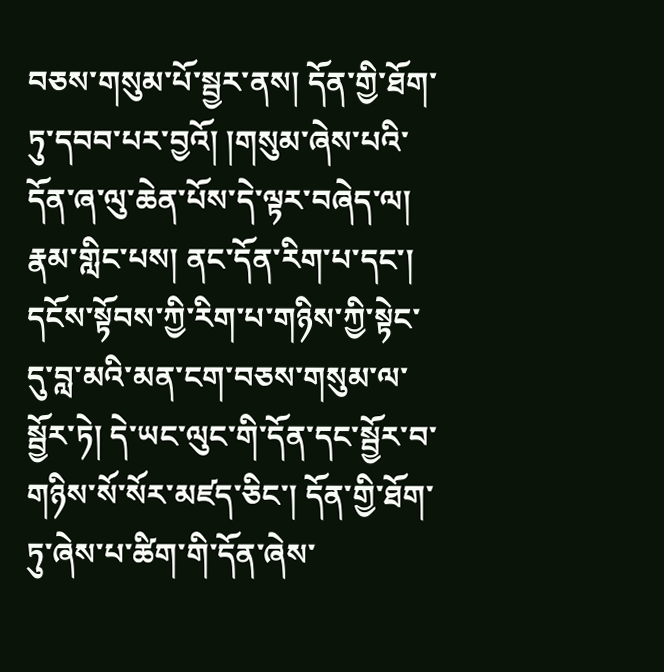བཅས་གསུམ་པོ་སྦྱར་ནས། དོན་གྱི་ཐོག་ཏུ་དབབ་པར་བྱའོ། །གསུམ་ཞེས་པའི་དོན་ཞ་ལུ་ཆེན་པོས་དེ་ལྟར་བཞེད་ལ། རྣམ་གླིང་པས། ནང་དོན་རིག་པ་དང་། དངོས་སྟོབས་ཀྱི་རིག་པ་གཉིས་ཀྱི་སྟེང་དུ་བླ་མའི་མན་ངག་བཅས་གསུམ་ལ་སྦྱོར་ཏེ། དེ་ཡང་ལུང་གི་དོན་དང་སྦྱོར་བ་གཉིས་སོ་སོར་མཛད་ཅིང་། དོན་གྱི་ཐོག་ཏུ་ཞེས་པ་ཚིག་གི་དོན་ཞེས་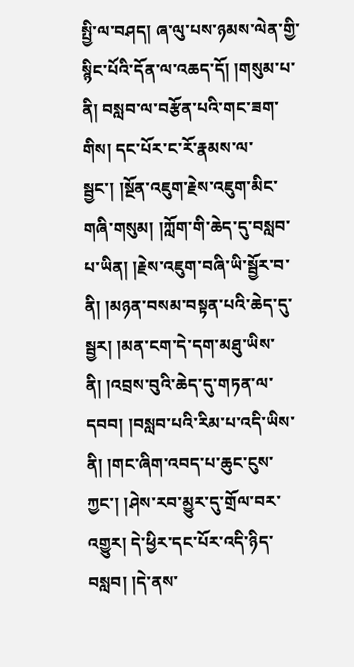སྤྱི་ལ་བཤད། ཞ་ལུ་པས་ཉམས་ལེན་གྱི་སྙིང་པོའི་དོན་ལ་འཆད་དོ། །གསུམ་པ་ནི། བསླབ་ལ་བརྩོན་པའི་གང་ཟག་གིས། དང་པོར་ང་རོ་རྣམས་ལ་སྦྱང་། །སྔོན་འཇུག་རྗེས་འཇུག་མིང་གཞི་གསུམ། །ཀློག་གི་ཆེད་དུ་བསླབ་པ་ཡིན། །རྗེས་འཇུག་བཞི་ཡི་སྦྱོར་བ་ནི། །མཉན་བསམ་བསྟན་པའི་ཆེད་དུ་སྦྱར། །མན་ངག་དེ་དག་མཐུ་ཡིས་ནི། །འབྲས་བུའི་ཆེད་དུ་གཏན་ལ་དབབ། །བསླབ་པའི་རིམ་པ་འདི་ཡིས་ནི། །གང་ཞིག་འབད་པ་ཆུང་ངུས་ཀྱང་། །ཤེས་རབ་མྱུར་དུ་གྲོལ་བར་འགྱུར། དེ་ཕྱིར་དང་པོར་འདི་ཉིད་བསླབ། །དེ་ནས་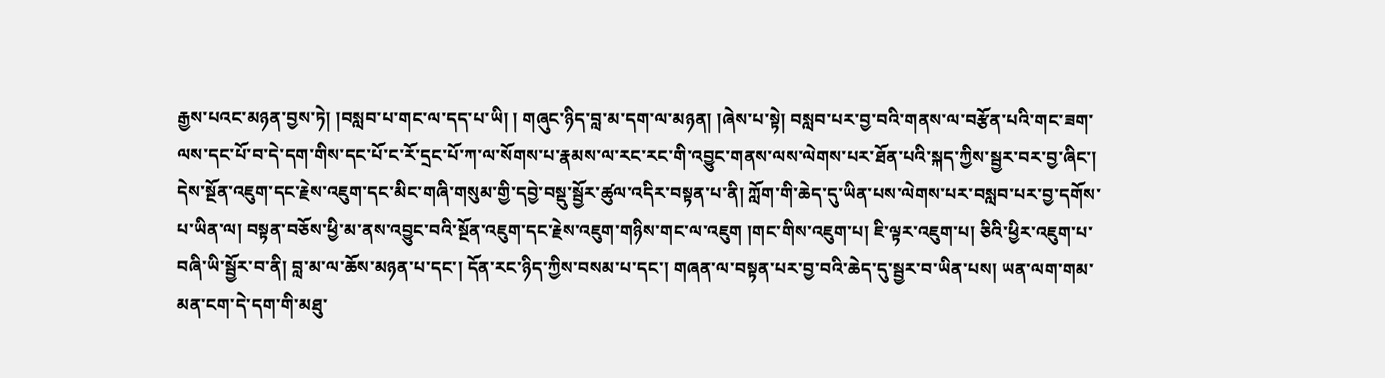རྒྱས་པའང་མཉན་བྱས་ཏེ། །བསླབ་པ་གང་ལ་དད་པ་ཡི། ། གཞུང་ཉིད་བླ་མ་དག་ལ་མཉན། །ཞེས་པ་སྟེ། བསླབ་པར་བྱ་བའི་གནས་ལ་བརྩོན་པའི་གང་ཟག་ལས་དང་པོ་བ་དེ་དག་གིས་དང་པོ་ང་རོ་དྲང་པོ་ཀ་ལ་སོགས་པ་རྣམས་ལ་རང་རང་གི་འབྱུང་གནས་ལས་ལེགས་པར་ཐོན་པའི་སྐད་ཀྱིས་སྦྱར་བར་བྱ་ཞིང་། དེས་སྔོན་འཇུག་དང་རྗེས་འཇུག་དང་མིང་གཞི་གསུམ་གྱི་དབྱེ་བསྡུ་སྦྱོར་ཚུལ་འདིར་བསྟན་པ་ནི། ཀློག་གི་ཆེད་དུ་ཡིན་པས་ལེགས་པར་བསླབ་པར་བྱ་དགོས་པ་ཡིན་ལ། བསྟན་བཅོས་ཕྱི་མ་ནས་འབྱུང་བའི་སྔོན་འཇུག་དང་རྗེས་འཇུག་གཉིས་གང་ལ་འཇུག །གང་གིས་འཇུག་པ། ཇི་ལྟར་འཇུག་པ། ཅིའི་ཕྱིར་འཇུག་པ་བཞི་ཡི་སྦྱོར་བ་ནི། བླ་མ་ལ་ཆོས་མཉན་པ་དང་། དོན་རང་ཉིད་ཀྱིས་བསམ་པ་དང་། གཞན་ལ་བསྟན་པར་བྱ་བའི་ཆེད་དུ་སྦྱར་བ་ཡིན་པས། ཡན་ལག་གམ་མན་ངག་དེ་དག་གི་མཐུ་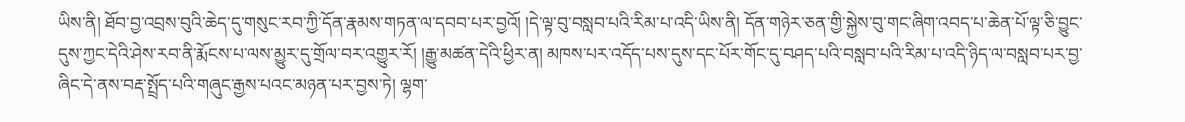ཡིས་ནི། ཐོབ་བྱ་འབྲས་བུའི་ཆེད་དུ་གསུང་རབ་ཀྱི་དོན་རྣམས་གཏན་ལ་དབབ་པར་བྱའོ། །དེ་ལྟ་བུ་བསླབ་པའི་རིམ་པ་འདི་ཡིས་ནི། དོན་གཉེར་ཅན་གྱི་སྐྱེས་བུ་གང་ཞིག་འབད་པ་ཆེན་པོ་ལྟ་ཅི་བྱུང་དུས་ཀྱང་དེའི་ཤེས་རབ་ནི་རྨོངས་པ་ལས་མྱུར་དུ་གྲོལ་བར་འགྱུར་རོ། །རྒྱུ་མཚན་དེའི་ཕྱིར་ན། མཁས་པར་འདོད་པས་དུས་དང་པོར་གོང་དུ་བཤད་པའི་བསླབ་པའི་རིམ་པ་འདི་ཉིད་ལ་བསླབ་པར་བྱ་ཞིང་དེ་ནས་བརྡ་སྤྲོད་པའི་གཞུང་རྒྱས་པའང་མཉན་པར་བྱས་ཏེ། ལྷག་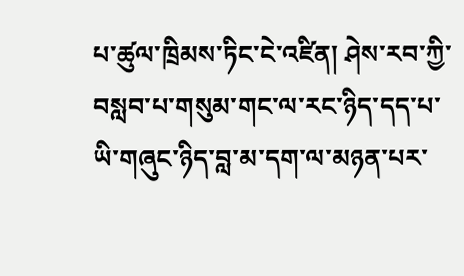པ་ཚུལ་ཁྲིམས་ཏིང་ངེ་འཛིན། ཤེས་རབ་ཀྱི་བསླབ་པ་གསུམ་གང་ལ་རང་ཉིད་དད་པ་ཡི་གཞུང་ཉིད་བླ་མ་དག་ལ་མཉན་པར་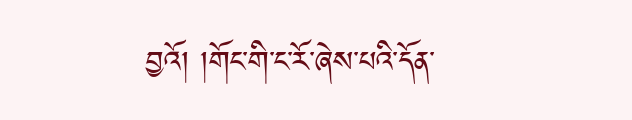བྱའོ། །གོང་གི་ང་རོ་ཞེས་པའི་དོན་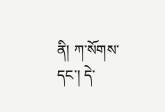ནི། ཀ་སོགས་དང་། དེ་